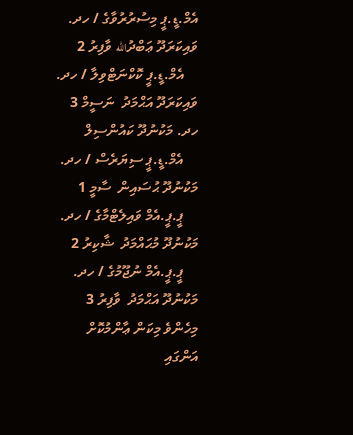އެމް.ޑީ.ޕީ މިސުރުރުވާގެ / ހދ. ވައިކަރަދޫ ޢަބްދުالله  ވާފިރު 2
    އެމް.ޑީ.ޕީ ކޮކްނަޓްވިލާ / ހދ. ވައިކަރަދޫ އަޙްމަދު  ނަސީމް 3
ހދ. މަކުނުދޫ ކައުންސިލް
    އެމް.ޑީ.ޕީ ސިޔަރެސް / ހދ. މަކުނުދޫ ޙުސައިން  ސާމީ 1
    ޕީ.ޕީ.އެމް ވައިލެޓްމާގެ / ހދ. މަކުނުދޫ މުޙައްމަދު  ޝާކިރު 2
    ޕީ.ޕީ.އެމް ނުޖޫމުގެ / ހދ. މަކުނުދޫ އަޙްމަދު  ވާފިރު 3
މިހެންވެ މިކަން ޢާންމުކޮށް އަންގައި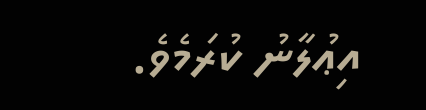އިޢުލާނު ކުރަމެވެ.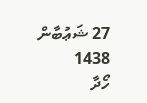27 ޝަޢުބާން 1438
ހޯދާ